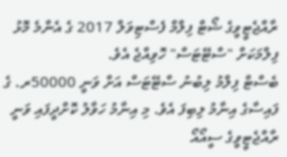ރާއްޖެޓީވީގެ ޝޯޓް ފިލްމް ފެސްޓިވަލް 2017 ގެ އެންމެ މޮޅު ފިލްމަކަށް "ސްޓޭޓަސް" ހޮވިއްޖެ އެވެ.
ބެސްޓް ފިލްމު ލިބުނު ސްޓޭޓަސް އަށް ވަނީ 50000ރ. ގެ ފައިސާގެ އިނާމު ލިބިފަ އެވެ. މި އިނާމު ހަވާލު ކޮށްދީފައި ވަނީ ރާއްޖެޓީވީގެ ސީއޯއޯ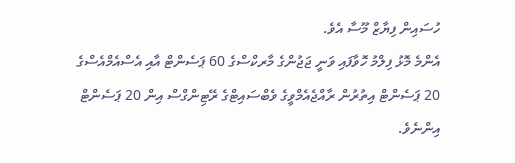ހުސައިން ފިޔާޒް މޫސާ އެވެ.
އެންމެ މޮޅު ފިލްމު ހޮވާފައި ވަނީ ޖަޖުންގެ މާރކްސްގެ 60 ޕަސެންޓް އާއި އެސްއެމްއެސްގެ 20 ޕަސެންޓް އިތުރުން ރާއްޖެއެމްވީގެ ވެބްސައިޓްގެ ރޭޓިންގްސް އިން 20 ޕަސެންޓް އިންނެވެ.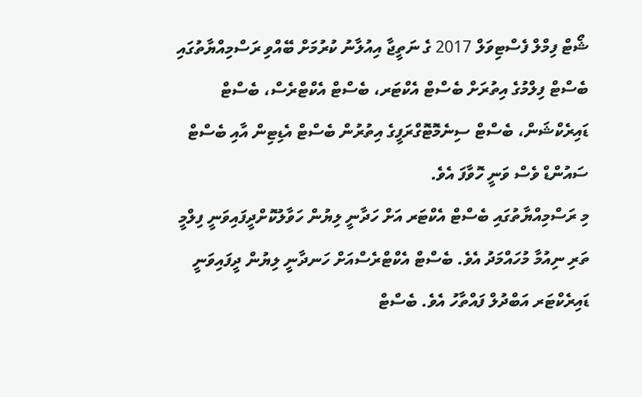ޝޯޓް ފިމްލް ފެސްޓިވަލް 2017 ގެ ނަތީޖާ އިއުލާނު ކުރުމަށް ބޭއްވި ރަސްމިއްޔާތުގައި ބެސްޓް ފިލްމުގެ އިތުރަށް ބެސްޓް އެކްޓަރ، ބެސްޓް އެކްޓްރެސް، ބެސްޓް ޑައިރެކްޝަން، ބެސްޓް ސިނެމޮޓޮގްރަފީގެ އިތުރުން ބެސްޓް އެޑިޓިން އާއި ބެސްޓް ސައުންޑް ވެސް ވަނީ ހޮވާފަ އެވެ.
މި ރަސްމިއްޔާތުގައި ބެސްޓް އެކްޓަރ އަށް ހަދާނީ ލިޔުން ހަވާލުކޮށްދީފައިވަނީ ފިލްމީ ތަރި ނިއުމާ މުހައްމަދު އެވެ. ބެސްޓް އެކްޓްރެސްއަށް ހަނދާނީ ލިޔުން ދީފައިވަނީ ޑައިރެކްޓަރ އަބްދުލް ފައްތާހު އެވެ. ބެސްޓް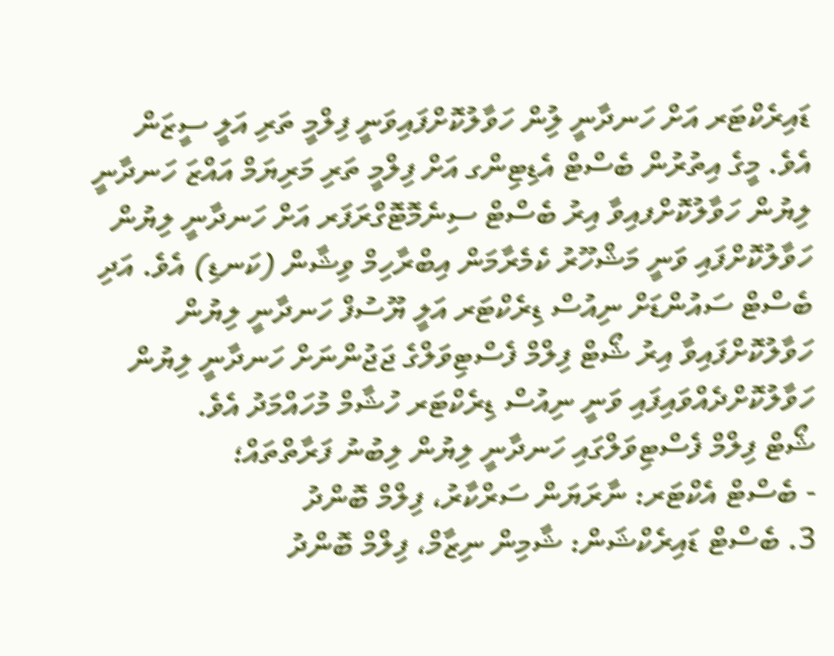ޑައިރެކްޓަރ އަށް ހަނދާނީ ލިުން ހަވާލުކޮށްފައިވަނީ ފިލްމީ ތަރި އަލީ ސީޒަން އެވެ. މީގެ އިތުރުން ބެސްޓް އެޑިޓިންގ އަށް ފިލްމީ ތަރި މަރިޔަމް އައްޒަ ހަނދާނީ ލިޔުން ހަވާލުކޮށްފއިވާ އިރު ބެސްޓް ސިނެމޮޓޮގްރަފަރ އަށް ހަނދާނީ ލިޔުން ހަވާލުކޮށްފައި ވަނީ މަޝްހޫރު ކެމެރާމަން އިބްރާހިމް ވިޝާން (ކަނޑި) އެވެ. އަދި ބެސްޓް ސައުންޑަށް ނިއުސް ޑިރެކްޓަރ އަލީ ޔޫސުފް ހަނދާނީ ލިޔުން ހަވާލުކޮށްފައިވާ އިރު ޝޯޓް ފިލްމް ފެސްޓިވަލްގެ ޖަޖުންނަށް ހަނދާނީ ލިޔުން ހަވާލުކޮށްދެއްވައިފައި ވަނީ ނިއުސް ޑިރެކްޓަރ ހުޝާމް މުހައްމަދު އެވެ.
ޝޯޓް ފިލްމް ފެސްޓިވަލްގައި ހަނދާނީ ލިޔުން ލިބުނު ފަރާތްތައް؛
- ބެސްޓް އެކްޓަރ: ނާރަޔަން ސަރްކާރު، ފިލްމް ބޮންދު
3. ބެސްޓް ޑައިރެކްޝަން: ޝާމިން ނިޒާމް، ފިލްމް ބޮންދު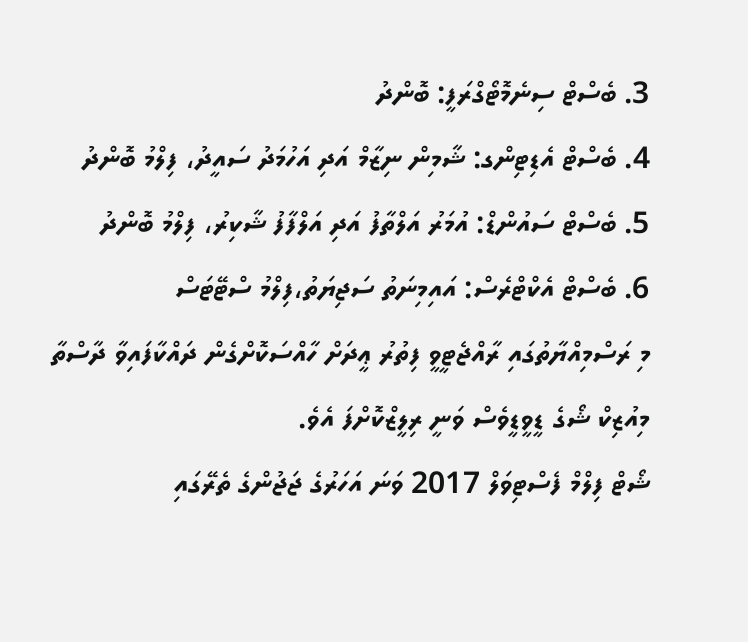3. ބެސްޓް ސިނެމޮޓޯގްރަފީ: ބޮންދު
4. ބެސްޓް އެޑިޓިންގ: ޝާމިން ނިޒާމް އަދި އަހުމަދު ސައީދު، ފިލްމު ބޮންދު
5. ބެސްޓް ސައުންޑް: އުމަރު އަލްތާފު އަދި އަލްފާފު ޝާކިރު، ފިލްމު ބޮންދު
6. ބެސްޓް އެކްޓްރެސް: އައިމިނަތު ސަޖިޔަތު،ފިލްމު ސްޓޭޓަސް
މި ރަސްމިއްޔާތުގައި ރާއްޖެޓީވީ ފިތުރު ޢީދަށް ހާއްސަކޮށްގެން ދައްކާފައިވާ ދާސްތާ މިއުޒިކް ޝޯގެ ޑީވީޑީވެސް ވަނީ ރިލީޒްކޮށްފަ އެވެ.
ޝޯޓް ފިލްމް ފެސްޓިވަލް 2017 ވަނަ އަހަރުގެ ޖަޖުންގެ ތެރޭގައި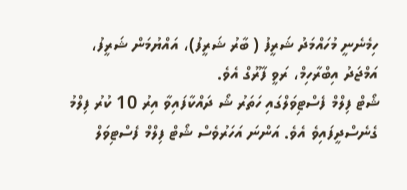ހިމެނެނީ މުހައްމަދު ޝަރީފު ( ބާރު ޝަރީފު)، އައްޔުމަން ޝަރީފު، އަމްޖަދު އިބްރާހިމް، ރަވީ ފާރޫގް އެވެ.
ޝޯޓް ފިލްމް ފެސްޓިވަލްގައި ހަތަރު ޝޯ ދައްކާފައިވާ އިރު 10 ކުރު ފިލްމު ގެނެސްދީފައިވެ އެވެ. އަންނަ އަހަރުވެސް ޝޯޓް ފިލްމް ފެސްޓިވަލް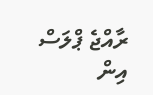ރާއްޖެ ޕްލަސް އިން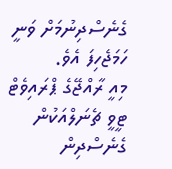ގެނެސްދިނުމަށް ވަނީ ހަމަޖެހިފަ އެވެ.
މިއީ ރާއްޖޭގެ ޕްރައިވެޓް ޓީވީ ޗެނަލްއަކުން ގެނެސްދިން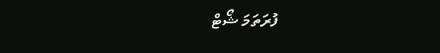ފުރަތަމަ ޝޯޓް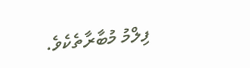ފިލްމު މުބާރާތެކެވެ.